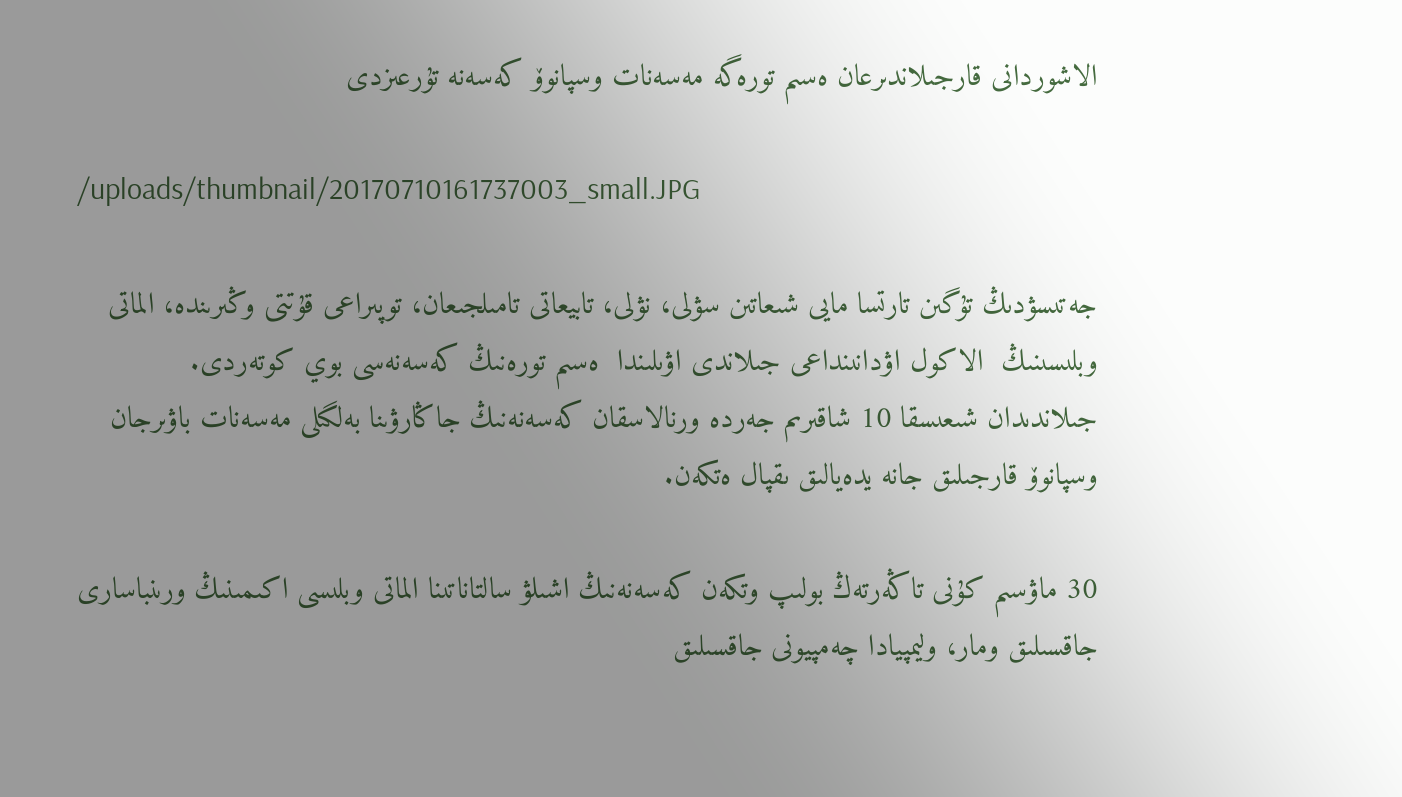الاشوردانى قارجىلاندىرعان ەسىم تورەگە مەسەنات وسپانوۆ كەسەنە تۇرعىزدى

/uploads/thumbnail/20170710161737003_small.JPG

جەتىسۋدىڭ تۇگىن تارتسا مايى شىعاتىن سۋلى، نۋلى، تابيعاتى تامىلجىعان، توپىراعى قۇتتى وڭىرىندە، الماتى وبلىسىنىڭ  الاكول اۋدانىنداعى جىلاندى اۋىلىندا  ەسىم تورەنىڭ كەسەنەسى بوي كوتەردى.  جىلاندىدان شىعىسقا 10 شاقىرىم جەردە ورنالاسقان كەسەنەنىڭ جاڭارۋىنا بەلگىلى مەسەنات باۋىرجان وسپانوۆ قارجىلىق جانە يدەيالىق ىقپال ەتكەن.

30 ماۋسىم كۇنى تاڭەرتەڭ بولىپ وتكەن كەسەنەنىڭ اشىلۋ سالتاناتىنا الماتى وبلىسى اكىمىنىڭ ورىنباسارى جاقسىلىق ومار، وليمپيادا چەمپيونى جاقسىلىق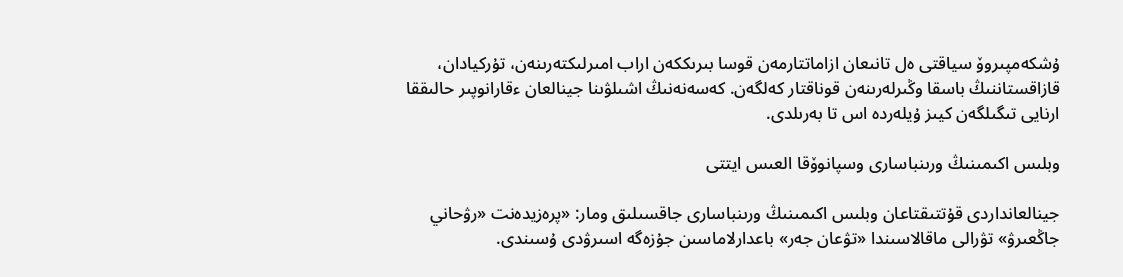ۇشكەمپىروۆ سياقتى ەل تانىعان ازاماتتارمەن قوسا بىرىككەن اراب امىرلىكتەرىنەن، تۇركيادان، قازاقستاننىڭ باسقا وڭىرلەرىنەن قوناقتار كەلگەن. كەسەنەنىڭ اشىلۋىنا جينالعان ءقارانوپىر حالىققا ارنايى تىگىلگەن كيىز ۇيلەردە اس تا بەرىلدى.

وبلىس اكىمىنىڭ ورىنباسارى وسپانوۆقا العىس ايتتى

جينالعانداردى قۇتتىقتاعان وبلىس اكىمىنىڭ ورىنباسارى جاقسىلىق ومار: «پرەزيدەنت «رۋحاني جاڭعىرۋ» تۋرالى ماقالاسىندا «تۋعان جەر» باعدارلاماسىن جۇزەگە اسىرۋدى ۇسىندى.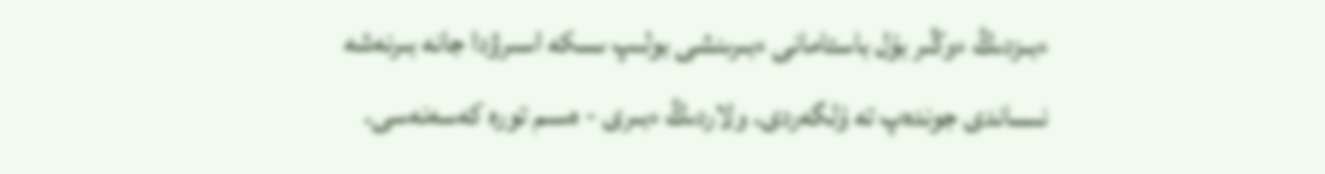ءبىزدىڭ ءوڭىر بۇل باستامانى ءبىرىنشى بولىپ ىسكە اسىرۋدا جانە بىرنەشە نىساندى جوندەپ تە ۇلگەردى. ولاردىڭ ءبىرى - ەسىم تورە كەسەنەسى.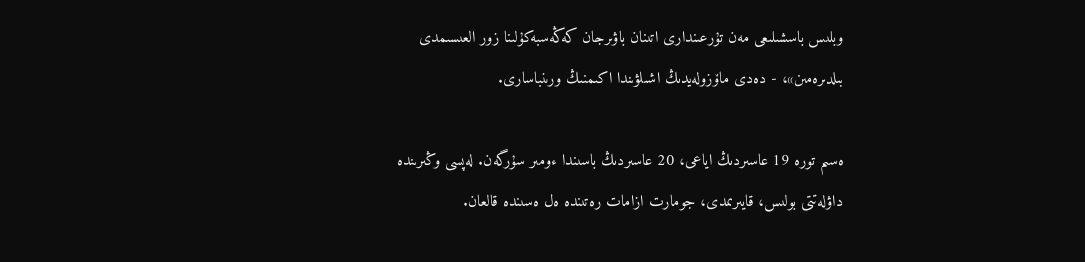وبلىس باسشىلىعى مەن تۇرعىندارى اتىنان باۋىرجان كەڭەسبەكۇلىنا زور العىسىمدى بىلدىرەمىن»، - دەدى ماۆزولەيدىڭ اشىلۋىندا اكىمنىڭ ورىنباسارى.

ەسىم تورە 19 عاسىردىڭ اياعى، 20 عاسىردىڭ باسىندا ءومىر سۇرگەن. لەپسى وڭىرىندە داۋلەتتى بولىس، قايىرىمدى، جومارت ازامات رەتىندە ەل ەسىندە قالعان.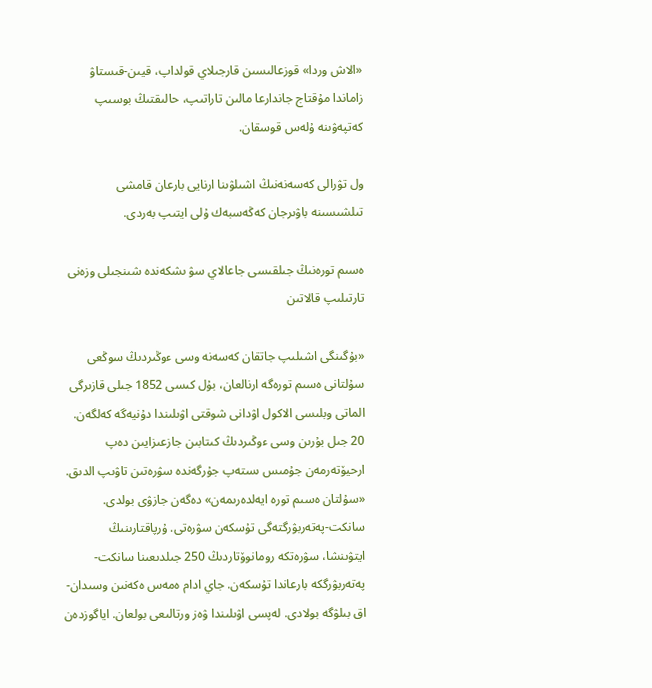«الاش وردا» قوزعالىسىن قارجىلاي قولداپ، قيىن-قىستاۋ زاماندا مۇقتاج جاندارعا مالىن تاراتىپ، حالىقتىڭ بوسىپ كەتپەۋىنە ۇلەس قوسقان.

ول تۋرالى كەسەنەنىڭ اشىلۋىنا ارنايى بارعان قامشى تىلشىسىنە باۋىرجان كەڭەسبەك ۇلى ايتىپ بەردى.

ەسىم تورەنىڭ جىلقىسى جاعالاي سۋ ىشكەندە شىنجىلى وزەنى تارتىلىپ قالاتىن

«بۇگىنگى اشىلىپ جاتقان كەسەنە وسى ءوڭىردىڭ سوڭعى سۇلتانى ەسىم تورەگە ارنالعان، بۇل كىسى 1852 جىلى قازىرگى الماتى وبلىسى الاكول اۋدانى شوقتى اۋىلىندا دۇنيەگە كەلگەن. 20 جىل بۇرىن وسى ءوڭىردىڭ كىتابىن جازعىزايىن دەپ ارحيۆتەرمەن جۇمىس ىستەپ جۇرگەندە سۋرەتىن تاۋىپ الدىق. «سۇلتان ەسىم تورە ايەلدەرىمەن» دەگەن جازۋى بولدى. سانكت-پەتەربۋرگتەگى تۇسكەن سۋرەتى. ۇرپاقتارىنىڭ ايتۋىنشا، سۋرەتكە رومانوۆتاردىڭ 250 جىلدىعىنا سانكت-پەتەربۋرگكە بارعاندا تۇسكەن. جاي ادام ەمەس ەكەنىن وسىدان-اق بىلۋگە بولادى. لەپسى اۋىلىندا ۋەز ورتالىعى بولعان. اياگوزدەن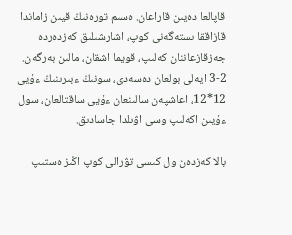قاپالعا دەيىن قاراعان. ەسىم تورەنىڭ قيىن زاماندا قازاققا ىستەگەنى كوپ، اشارشىلىق كەزدەردە جەزقازعاننان كەلىپ، قويما اشقان، مالىن بەرگەن. 2-3 ايەلى بولعان دەسەدى، سونىڭ ءبىرىنىڭ ءۇيى 12*12، اعاشپەن سالىنعان ءۇيى ساقتالعان، سول ءۇيىن اكەلىپ وسى اۋىلدا جاسادىق.

بالا كەزدەن ول كىسى تۋرالى كوپ اڭىز ەستىپ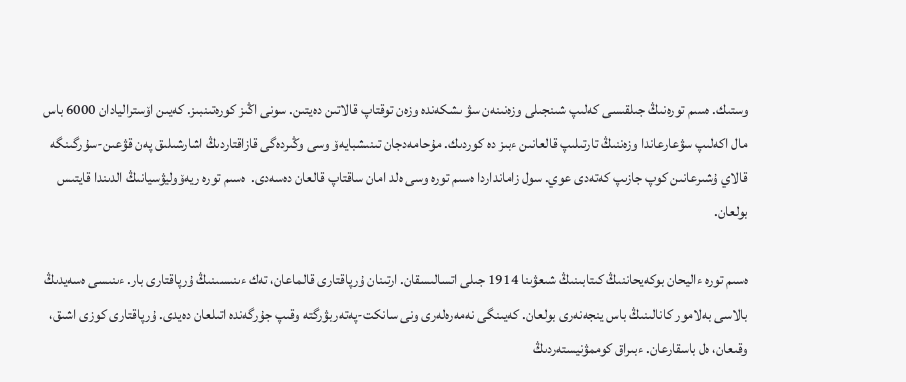وستىك. ەسىم تورەنىڭ جىلقىسى كەلىپ شىنجىلى وزەنىنەن سۋ ىشكەندە وزەن توقتاپ قالاتىن دەيتىن. سونى اڭىز كورەتىنبىز. كەيىن اۆستراليادان 6000 باس مال اكەلىپ سۋعارعاندا وزەننىڭ تارتىلىپ قالعانىن ءبىز دە كوردىك. مۇحامەدجان تىنىشبايەۆ وسى وڭىردەگى قازاقتاردىڭ اشارشىلىق پەن قۋعىن-سۇرگىنگە قالاي ۇشىرعانىن كوپ جازىپ كەتەدى عوي. سول زامانداردا ەسىم تورە وسى ەلد امان ساقتاپ قالعان دەسەدى.  ەسىم تورە ريەۆوليۋسيانىڭ الدىندا قايتىس بولعان.

ەسىم تورە ءاليحان بوكەيحاننىڭ كىتابىنىڭ شىعۋىنا 1914 جىلى اتسالىسقان. ارتىنان ۇرپاقتارى قالماعان، تەك ءىنىسىنىڭ ۇرپاقتارى بار. ءىنىسى ەسەيدىڭ بالاسى بەلامور كانالىنىڭ باس ينجەنەرى بولعان. كەيىنگى نەمەرەلەرى ونى سانكت-پەتەربۋرگتە وقىپ جۇرگەندە اتىلعان دەيدى. ۇرپاقتارى كوزى اشىق، وقىعان، ەل باسقارعان. ءبىراق كوممۋنيستەردىڭ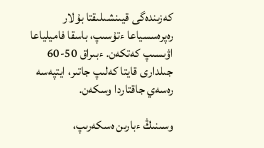كەزىندەگى قيىنشىلىقتا بۇلار رەپرەسسياعا ءتۇسىپ، باسقا فاميلياعا اۋىسىپ كەتكەن. ءبىراق 50-60 جىلدارى قايتا كەلىپ جاتىر، ايتپەسە رەسەي جاقتاردا وسكەن.

وسىنىڭ ءبارىن ەسكەرىپ،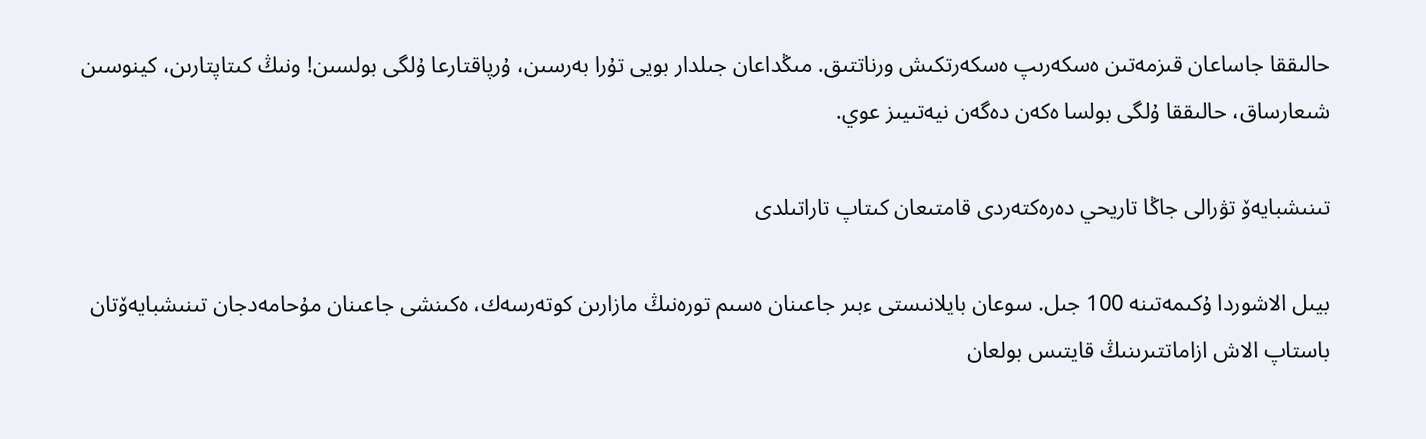حالىققا جاساعان قىزمەتىن ەسكەرىپ ەسكەرتكىش ورناتتىق. مىڭداعان جىلدار بويى تۇرا بەرسىن، ۇرپاقتارعا ۇلگى بولسىن! ونىڭ كىتاپتارىن، كينوسىن شىعارساق، حالىققا ۇلگى بولسا ەكەن دەگەن نيەتىيىز عوي.

تىنىشبايەۆ تۋرالى جاڭا تاريحي دەرەكتەردى قامتىعان كىتاپ تاراتىلدى

بيىل الاشوردا ۇكىمەتىنە 100 جىل. سوعان بايلانىستى ءبىر جاعىنان ەسىم تورەنىڭ مازارىن كوتەرسەك، ەكىنشى جاعىنان مۇحامەدجان تىنىشبايەۆتان باستاپ الاش ازاماتتىرىنىڭ قايتىس بولعان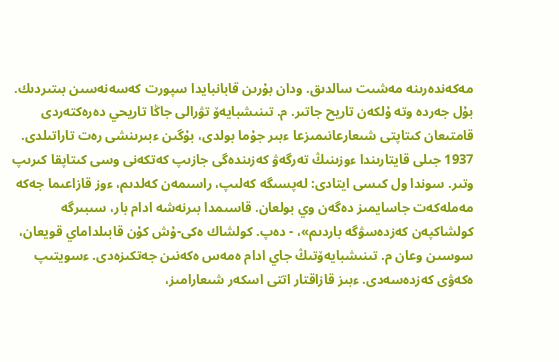مەكەندەرىنە مەشىت سالدىق. ودان بۇرىن قابانبايدا سپورت كەسەنەسىن بىتىردىك. بۇل جەردە وتە ۇلكەن تاريح جاتىر. م. تىنىشبايەۆ تۋرالى جاڭا تاريحي دەرەكتەردى قامتىعان كىتاپتى شىعارعانىمىزعا ءبىر جۇما بولدى، بۇگىن ءبىرىنشى رەت تاراتىلدى. 1937 جىلى قايتارىندا ءوزىنىڭ تەرگەۋ كەزىندەگى جازىپ كەتكەنى وسى كىتاپقا كىرىپ وتىر. سوندا ول كىسى ايتادى: لەپسىگە كەلىپ، راسىمەن كەلدىم، ءوز قازاعىما جەكە مەملەكەت جاسايمىز دەگەن وي بولعان. قاسىمدا بىرنەشە ادام بار، سىبىرگە كولشاكپەن كەزدەسۋگە باردىم»، - دەپ. كولشاك ەكى-ۇش كۇن قابىلداماي قويعان، سوسىن وعان م. تىنىشبايەۆتىڭ جاي ادام ەمەس ەكەنىن جەتكىزەدى. ءسويتىپ ەكەۋى كەزدەسەدى. ءبىز قازاقتار اتتى اسكەر شىعارامىز،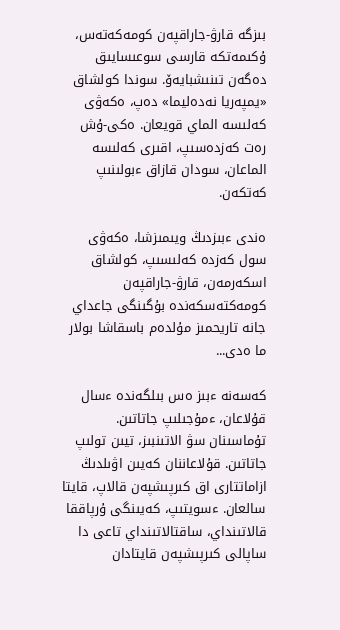بىزگە قارۋ-جاراقپەن كومەكەتەس، ۇكىمەتكە قارسى سوعىسايىق دەگەن تىنىشبايەۆ. سوندا كولشاق «يمپەريا نەدەليما» دەپ، ەكەۋى كەلىسە الماي قويعان. ەكى-ۇش رەت كەزدەسىپ، اقىرى كەلىسە الماعان، سودان قازاق ءبولىنىپ كەتكەن.

ەندى ءبىزدىڭ ويىمىزشا، ەكەۋى سول كەزدە كەلىسىپ، كولشاق اسكەرمەن، قارۋ-جاراقپەن كومەكتەسكەندە بۇگىنگى جاعداي جانە تاريحمىز مۇلدەم باسقاشا بولار ما ەدى...

كەسەنە ءبىز ەس بىلگەندە ءسال قۇلاعان، ءمۇجىلىپ جاتاتىن. تۇماسىنان سۋ الاتىنبىز، تيىن تولىپ جاتاتىن. قۇلاعاننان كەيىن اۋىلدىڭ ازاماتتارى اق كىرپىشپەن قالاپ، قايتا سالعان. ءسويتىپ، كەيىنگى ۇرپاققا قالاتىنداي، ساقتالاتىنداي تاعى دا ساپالى كىرپىشپەن قايتادان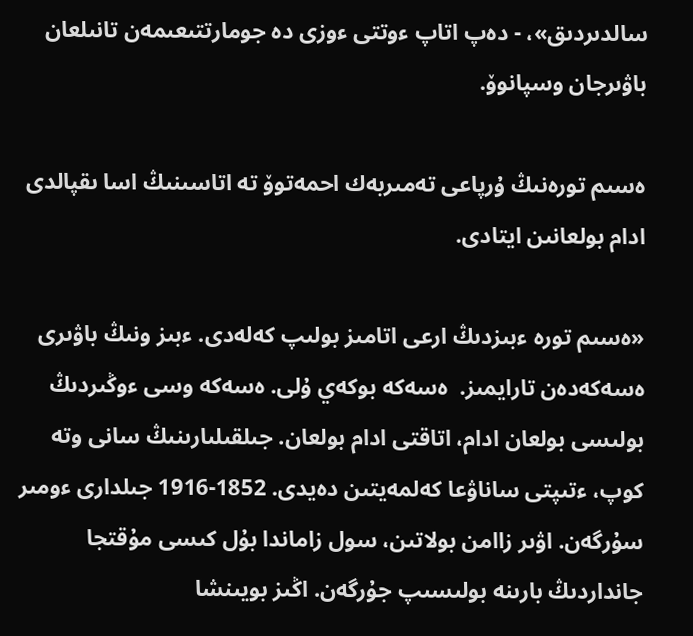سالدىردىق»، - دەپ اتاپ ءوتتى ءوزى دە جومارتتىعىمەن تانىلعان باۋىرجان وسپانوۆ.

ەسىم تورەنىڭ ۇرپاعى تەمىربەك احمەتوۆ تە اتاسىنىڭ اسا ىقپالدى ادام بولعانىن ايتادى.

«ەسىم تورە ءبىزدىڭ ارعى اتامىز بولىپ كەلەدى. ءبىز ونىڭ باۋىرى ەسەكەدەن تارايمىز.  ەسەكە بوكەي ۇلى. ەسەكە وسى ءوڭىردىڭ بولىسى بولعان ادام، اتاقتى ادام بولعان. جىلقىلىارىنىڭ سانى وتە كوپ، ءتىپتى ساناۋعا كەلمەيتىن دەيدى. 1852-1916 جىلدارى ءومىر سۇرگەن. اۋىر زاامن بولاتىن، سول زاماندا بۇل كىسى مۇقتجا جانداردىڭ بارىنە بولىسىپ جۇرگەن. اڭىز بويىنشا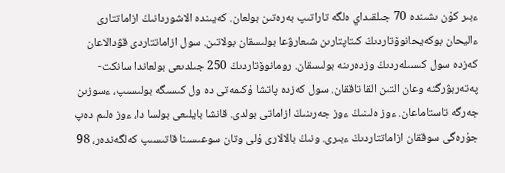ءبىر كۇن ىشىندە 70 جىلقىداي ەلگە تاراتىپ بەرەتىن بولعان. كەيىندە الاشوردانىڭ ازاماتتارى ءاليحان بوكەيحانوۆتاردىڭ كىتاپتارىن شىعارۋعا بولىسقان بولاتىن. سول ازاماتتاردى قۋدالاعان كەزدە سول كىسىلەردىڭ وزدەرىنە بولىسقان. رومانوۆتاردىڭ 250 جىلدىعى بولعاندا سانكت-پەتەربۋرگتە وعان التىن القا تاققان. سول كەزدە پاتشا ۇكىمەتى دە ول كىسىگە بولىسىپ، ءسوزىن جەرگە تاستاماعان. ءوز ەلىنىڭ ءوز جەرىنىڭ ازاماتى بولدى. قانشا بايلىعى بولسا دا، ءوز ەلىم دەپ جۇرەگى سوققان ازاماتتاردىڭ ءبىرى. ونىڭ بالالارى ۇلى وتان سوعىسىنا قاتىسىپ كەلگەندەر، 98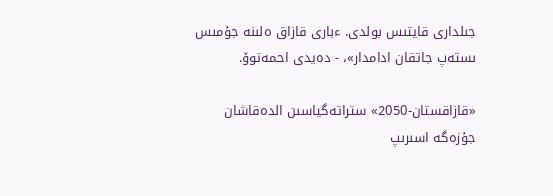جىلدارى قايتىس بولدى. ءبارى قازاق ەلىنە جۇمىس ىستەپ جاتقان ادامدار»، - دەيدى احمەتوۆ.

«قازاقستان-2050» ستراتەگياسىن الدەقاشان جۇزەگە اسىرىپ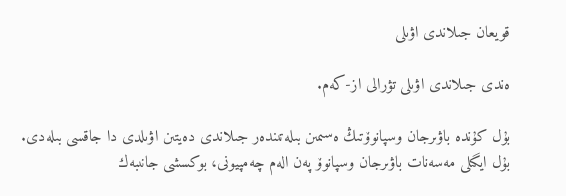قويعان جىلاندى اۋىلى

ەندى جىلاندى اۋىلى تۋرالى از-كەم.

بۇل كۇندە باۋىرجان وسپانوۆتىڭ ەسىمىن بىلەتىندەر جىلاندى دەيتىن اۋىلدى دا جاقسى بىلەدى. بۇل ايگىلى مەسەنات باۋىرجان وسپانوۆ پەن الەم چەمپيونى، بوكسشى جانىبەك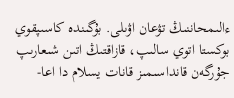ءالىمحاننىڭ تۋعان اۋىلى. بۇگىندە كاسىپقوي بوكستا اتوي سالىپ، قازاقتىڭ اتىن شىعارىپ جۇرگەن قانداسىمىز قانات يسلام دا اعا-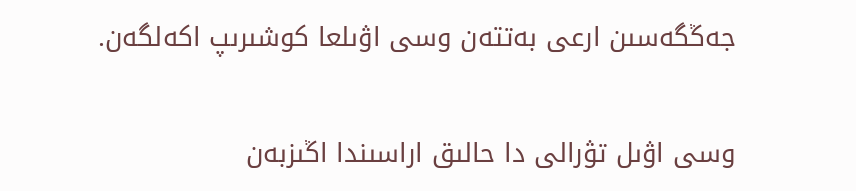جەڭگەسىن ارعى بەتتەن وسى اۋىلعا كوشىرىپ اكەلگەن.

وسى اۋىل تۋرالى دا حالىق اراسىندا اڭىزبەن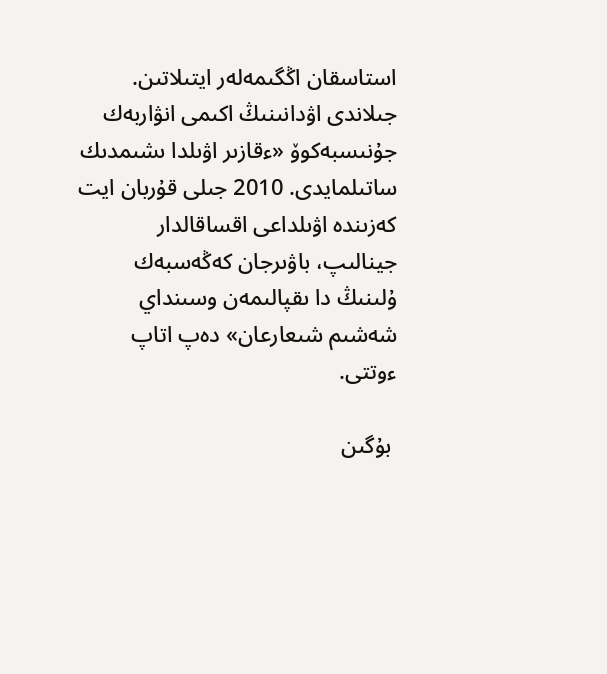استاسقان اڭگىمەلەر ايتىلاتىن. جىلاندى اۋدانىنىڭ اكىمى انۋاربەك جۇنىسبەكوۆ «ءقازىر اۋىلدا ىشىمدىك ساتىلمايدى. 2010 جىلى قۇربان ايت كەزىندە اۋىلداعى اقساقالدار جينالىپ، باۋىرجان كەڭەسبەك ۇلىنىڭ دا ىقپالىمەن وسىنداي شەشىم شىعارعان» دەپ اتاپ ءوتتى.

 بۇگىن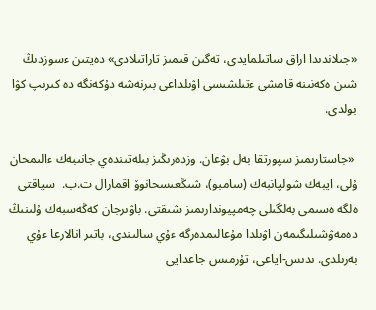«جىلاندىدا اراق ساتىلمايدى، تەگىن قىمىز تاراتىلادى» دەيتىن ءسوزدىڭ شىن ەكەنىنە قامشى ءتىلشىسى اۋىلداعى بىرنەشە دۇكەنگە دە كىرىپ كۋا بولدى.

 «جاستارىمىز سپورتقا بەل بۋعان. وزدەرىڭىز بىلەتىندەي جانىبەك ءالىمحان ۇلى، ايبەك شولپانبەك (سامبو)، شىڭعىسحانوۆ اقمارال ت.ب.  سياقتى ەلگە ەسىمى بەلگىلى چەمپيوندارىمىز شىقتى. باۋىرجان كەڭەسبەك ۇلىنىڭ دەمەۋشىلىگىمەن اۋىلدا مۇعالىمدەرگە ءۇي سالىندى، باتىر انالارعا ءۇي بەرىلدى. ىدىس-اياعى، تۇرمىس جاعدايى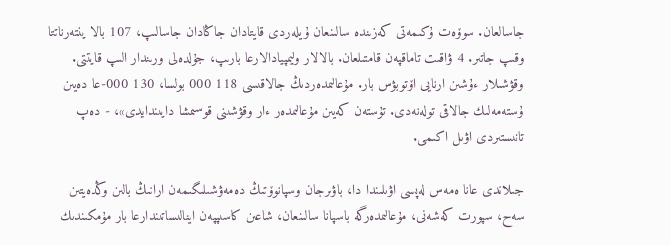جاسالعان. سوۆەت ۇكىمەتى كەزىندە سالىنعان ۇيلەردى قايتادان جاڭادان جاسالىپ، 107 بالا ينتەرناتتا وقىپ جاتىر. 4 ۋاقىت تاماقپەن قامتىلعان. بالالار وليمپيادالارعا بارىپ، جۇلدەلى ورىندار الىپ قايتتى. وقۋشىلار ءۇشىن ارنايى اۆتوبۋس بار. مۇعالىمدەردىڭ جالاقىسى 118 000 بولسا، 130 000-عا دەيىن ۇستەمەلىك جالاقى تولەنەدى. تۇستەن كەيىن مۇعالىمدەر ءار وقۋشىنى قوسىمشا دايىندايدى»، - دەپ تانىستىردى اۋىل اكىمى.

جىلاندى عانا ەمەس لەپسى اۋىلىندا دا، باۋىرجان وسپانوۆتىڭ دەمەۋشىلىگىمەن ارانىڭ بالىن وڭدەيتىن سەح، سپورت كەشەنى، مۇعالىمدەرگە باسپانا سالىنعان، شاعىن كاسىپپەن اينالىساتىندارعا بار مۇمكىندىك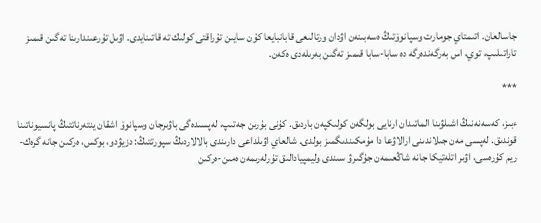جاسالعان. اتىمتاي جومارت وسپانوۆتىڭ ەسەبىنەن اۋدان ورتالىعى قابانبايعا كۇن سايىن تۇراقتى كولىك تە قاتىنايدى. اۋىل تۇرعىندارىنا تەگىن قىمىز تاراتىلىپ، توي، اس بەرگەندەرگە دە سابا-سابا قىمىز تەگىن بەرىلەدى ەكەن.

***

ءبىز، كەسەنەنىڭ اشىلۋىنا الماتىدان ارنايى بولگەن كولىكپەن باردىق. كۇنى بۇرىن جەتىپ، لەپسىدەگى باۋىرجان وسپانوۆ اشقان ينتەرناتتىڭ پانسيوناتىنا قوندىق. لەپسى مەن جىلاندىنى ارالاۋعا دا مۇمكىندىگمىز بولدى. شالعاي اۋىلداعى دارىندى بالالاردىڭ سپورتتىڭ: دزيۋدو، بوكس، ەركىن جانە گرەك-ريم كۇرەسى، اۋىر اتلەتيكا جانە شاڭعىمەن جۇگىرۋ سىندى وليمپيادالىق تۇرلەرىمەن ەمىن-ەركىن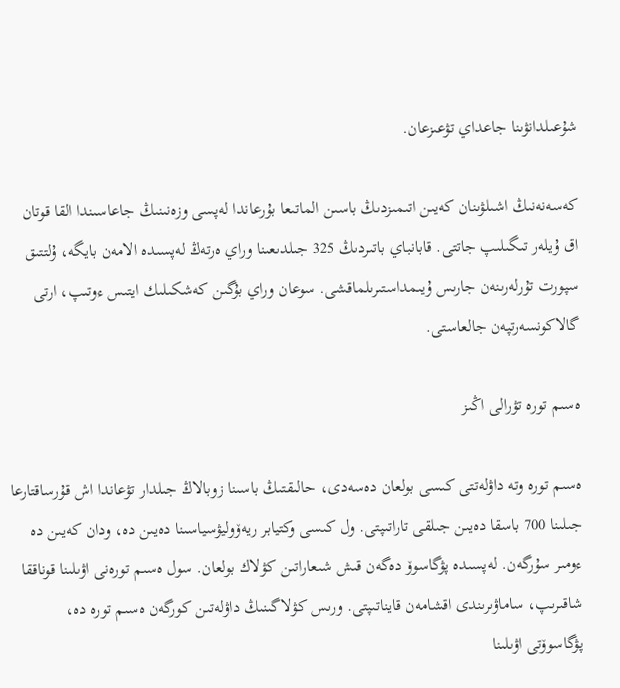شۇعىلدانۋىنا جاعداي تۋعىزعان.

كەسەنەنىڭ اشىلۋىنان كەيىن اتىمىزدىڭ باسىن الماتىعا بۇرعاندا لەپسى وزەنىنىڭ جاعاسىندا القا قوتان اق ۇيلەر تىگىلىپ جاتتى. قابانباي باتىردىڭ 325 جىلدىعىنا وراي ەرتەڭ لەپسىدە الامەن بايگە، ۇلتتىق سپورت تۇرلەرىنەن جارىس ۇيىمداستىرىلماقشى. سوعان وراي بۇگىن كەشكىلىك ايتىس ءوتىپ، ارتى گالاكونسەرتپەن جالعاستى.

ەسىم تورە تۋرالى اڭىز

ەسىم تورە وتە داۋلەتتى كىسى بولعان دەسەدى، حالىقتىڭ باسىنا زوبالاڭ جىلدار تۋعاندا اش قۇرساقتارعا جىلىنا 700 باسقا دەيىن جىلقى تاراتىپتى. ول كىسى وكتيابر ريەۆوليۋسياسىنا دەيىن دە، ودان كەيىن دە ءومىر سۇرگەن. لەپسىدە پۋگاسوۆ دەگەن قىش شىعاراتىن كۋلاك بولعان. سول ەسىم تورەنى اۋىلىنا قوناققا شاقىرىپ، ساماۋىرىندى اقشامەن قايناتىپتى. ورىس كۋلاگىنىڭ داۋلەتىن كورگەن ەسىم تورە دە، پۋگاسوۆتى اۋىلىنا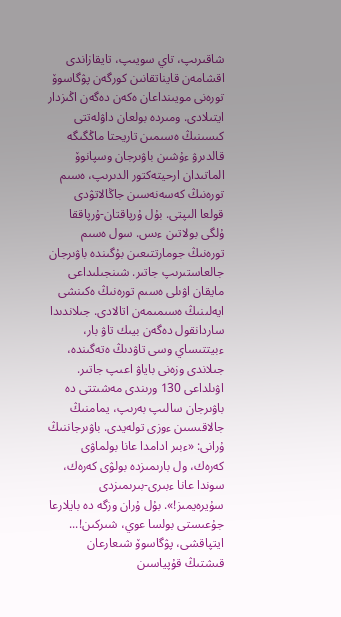شاقىرىپ، تاي سويىپ، تايقازاندى اقشامەن قايناتقانىن كورگەن پۋگاسوۆ تورەنى مويىنداعان ەكەن دەگەن اڭىزدار ايتىلادى. ومىردە بولعان داۋلەتتى كىسىنىڭ ەسىمىن تاريحتا ماڭگىگە قالدىرۋ ءۇشىن باۋىرجان وسپانوۆ الماتىدان ارحيتەكتور الدىرىپ، ەسىم تورەنىڭ كەسەنەسىن جاڭالاتۋدى قولعا الىپتى. بۇل ۇرپاقتان-ۇرپاققا ۇلگى بولاتىن ءىس. سول ەسىم تورەنىڭ جومارتتىعىن بۇگىندە باۋىرجان جالعاستىرىپ جاتىر. شىنجىلىداعى مايقان اۋىلى ەسىم تورەنىڭ ەكىنشى ايەلىنىڭ ەسىمىمەن اتالادى. جىلاندىدا ساردانقول دەگەن بيىك تاۋ بار، ءبيتتىساي وسى تاۋدىڭ ەتەگىندە، جىلاندى وزەنى باياۋ اعىپ جاتىر. اۋىلداعى 130 ورىندى مەشىتتى دە باۋىرجان سالىپ بەرىپ، يمامنىڭ جالاقىسىن ءوزى تولەيدى. باۋىرجاننىڭ ۇرانى: «ءبىر ادامدا عانا بولماۋى كەرەك، ول بارىمىزدە بولۋى كەرەك، سوندا عانا ءبىرى-بىرىمىزدى سۇيرەيمىز!». بۇل ۇران وزگە دە بايلارعا جۇعىستى بولسا عوي، شىركىن!... ايتپاقشى، پۋگاسوۆ شىعارعان قىشتىڭ قۇپياسىن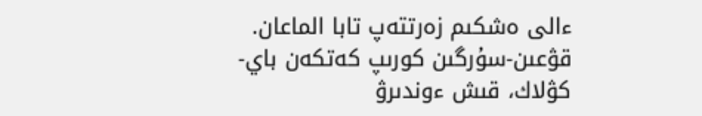ءالى ەشكىم زەرتتەپ تابا الماعان. قۋعىن-سۇرگىن كورىپ كەتكەن باي-كۋلاك، قىش ءوندىرۋ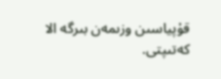قۇپياسىن وزىمەن بىرگە الا كەتىپتى.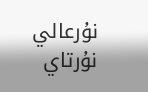نۇرعالي نۇرتاي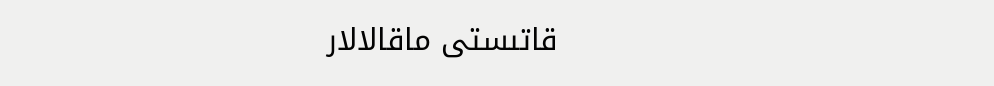قاتىستى ماقالالار